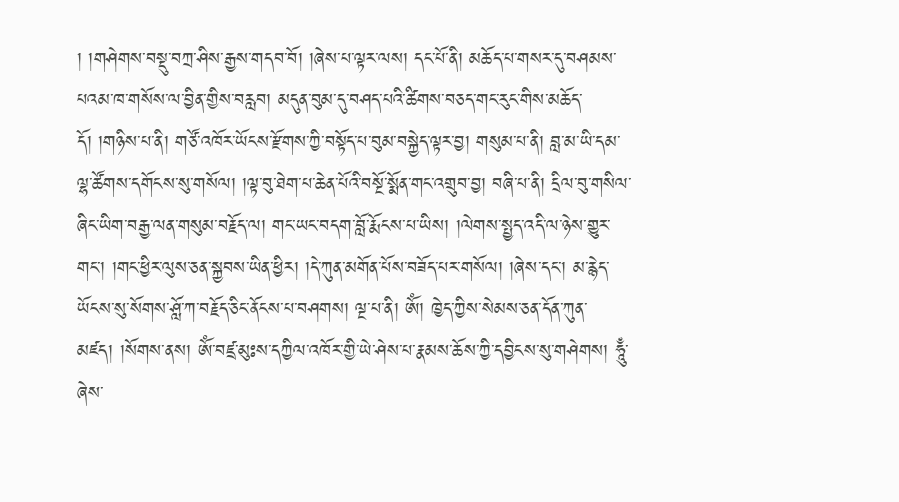། །གཤེགས་བསྡུ་བཀྲ་ཤིས་རྒྱས་གདབ་བོ། །ཞེས་པ་ལྟར་ལས། དང་པོ་ནི། མཆོད་པ་གསར་དུ་བཤམས་པའམ་ཁ་གསོས་ལ་བྱིན་གྱིས་བརླབ། མདུན་བུམ་དུ་བཤད་པའི་ཚིགས་བཅད་གང་རུང་གིས་མཆོད་དོ། །གཉིས་པ་ནི། གཙོ་འཁོར་ཡོངས་རྫོགས་ཀྱི་བསྟོད་པ་བུམ་བསྐྱེད་ལྟར་བྱ། གསུམ་པ་ནི། བླ་མ་ཡི་དམ་ལྷ་ཚོགས་དགོངས་སུ་གསོལ། །ལྟ་བུ་ཐེག་པ་ཆེན་པོའི་བསྔོ་སྨོན་གང་འགྲུབ་བྱ། བཞི་པ་ནི། དྲིལ་བུ་གསིལ་ཞིང་ཡིག་བརྒྱ་ལན་གསུམ་བརྗོད་ལ། གང་ཡང་བདག་བློ་རྨོངས་པ་ཡིས། །ལེགས་སྤྱད་འདི་ལ་ཉེས་གྱུར་གང་། །གང་ཕྱིར་ལུས་ཅན་སྐྱབས་ཡིན་ཕྱིར། །དེ་ཀུན་མགོན་པོས་བཟོད་པར་གསོལ། །ཞེས་དང་། མ་རྙེད་ཡོངས་སུ་སོགས་ཤློ་ཀ་བརྗོད་ཅིང་ནོངས་པ་བཤགས། ལྔ་པ་ནི། ༀ། ཁྱེད་ཀྱིས་སེམས་ཅན་དོན་ཀུན་མཛད། །སོགས་ནས། ༀ་བཛྲ་མུཿས་དཀྱིལ་འཁོར་གྱི་ཡེ་ཤེས་པ་རྣམས་ཆོས་ཀྱི་དབྱིངས་སུ་གཤེགས། ཧཱུྃ་ཞེས་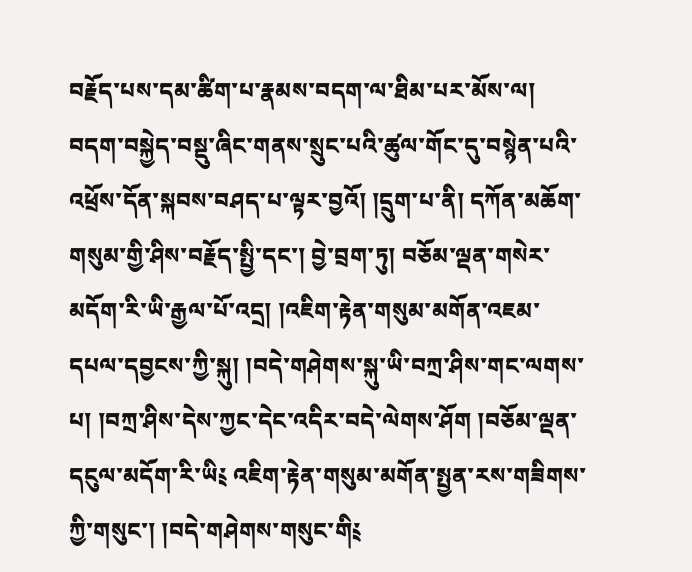བརྗོད་པས་དམ་ཚིག་པ་རྣམས་བདག་ལ་ཐིམ་པར་མོས་ལ། བདག་བསྐྱེད་བསྡུ་ཞིང་གནས་སྲུང་པའི་ཚུལ་གོང་དུ་བསྙེན་པའི་འཕྲོས་དོན་སྐབས་བཤད་པ་ལྟར་བྱའོ། །དྲུག་པ་ནི། དཀོན་མཆོག་གསུམ་གྱི་ཤིས་བརྗོད་སྤྱི་དང་། བྱེ་བྲག་ཏུ། བཅོམ་ལྡན་གསེར་མདོག་རི་ཡི་རྒྱལ་པོ་འདྲ། །འཇིག་རྟེན་གསུམ་མགོན་འཇམ་དཔལ་དབྱངས་ཀྱི་སྐུ། །བདེ་གཤེགས་སྐུ་ཡི་བཀྲ་ཤིས་གང་ལགས་པ། །བཀྲ་ཤིས་དེས་ཀྱང་དེང་འདིར་བདེ་ལེགས་ཤོག །བཅོམ་ལྡན་དངུལ་མདོག་རི་ཡི༴ འཇིག་རྟེན་གསུམ་མགོན་སྤྱན་རས་གཟིགས་ཀྱི་གསུང་། །བདེ་གཤེགས་གསུང་གི༴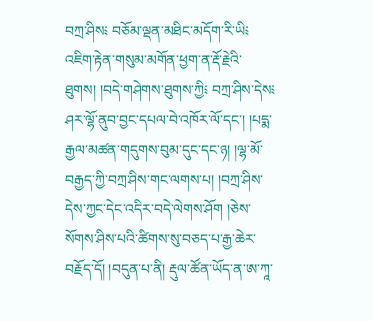བཀྲ་ཤིས༴ བཅོམ་ལྡན་མཐིང་མདོག་རི་ཡི༴ འཇིག་རྟེན་གསུམ་མགོན་ཕྱག་ན་རྡོ་རྗེའི་ཐུགས། །བདེ་གཤེགས་ཐུགས་ཀྱི༴ བཀྲ་ཤིས་དེས༴ ཤར་ལྷོ་ནུབ་བྱང་དཔལ་བེ་འཁོར་ལོ་དང་། །པདྨ་རྒྱལ་མཚན་གདུགས་བུམ་དུང་དང་ཉ། །ལྷ་མོ་བརྒྱད་ཀྱི་བཀྲ་ཤིས་གང་ལགས་པ། །བཀྲ་ཤིས་དེས་ཀྱང་དེང་འདིར་བདེ་ལེགས་ཤོག །ཅེས་སོགས་ཤིས་པའི་ཚིགས་སུ་བཅད་པ་རྒྱ་ཆེར་བརྗོད་དོ། །བདུན་པ་ནི། རྡུལ་ཚོན་ཡོད་ན་ཨ་ཀཱ་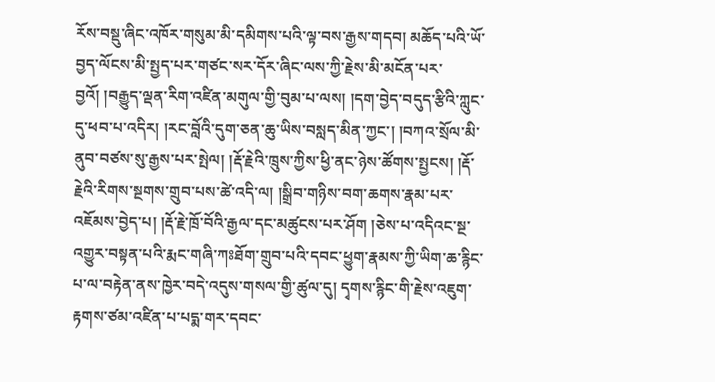རོས་བསྡུ་ཞིང་འཁོར་གསུམ་མི་དམིགས་པའི་ལྟ་བས་རྒྱས་གདབ། མཆོད་པའི་ཡོ་བྱད་ལོངས་མི་སྤྱད་པར་གཙང་སར་དོར་ཞིང་ལས་ཀྱི་རྗེས་མི་མངོན་པར་བྱའོ། །བརྒྱུད་ལྡན་རིག་འཛིན་མགུལ་གྱི་བུམ་པ་ལས། །དག་བྱེད་བདུད་རྩིའི་ཀླུང་དུ་ཕབ་པ་འདིར། །རང་བློའི་དུག་ཅན་ཆུ་ཡིས་བསླད་མིན་ཀྱང་། །བཀའ་སྲོལ་མི་ནུབ་བཙས་སུ་རྒྱས་པར་སྤེལ། །རྡོ་རྗེའི་ཁྲུས་ཀྱིས་ཕྱི་ནང་ཉེས་ཚོགས་སྤྱངས། །རྡོ་རྗེའི་རིགས་སྔགས་གྲུབ་པས་ཚེ་འདི་ལ། །སྒྲིབ་གཉིས་བག་ཆགས་རྣམ་པར་འཇོམས་བྱེད་པ། །རྡོ་རྗེ་ཁྲོ་བོའི་རྒྱལ་དང་མཚུངས་པར་ཤོག །ཅེས་པ་འདིའང་སྔ་འགྱུར་བསྟན་པའི་རྨང་གཞི་ཀཿཐོག་གྲུབ་པའི་དབང་ཕྱུག་རྣམས་ཀྱི་ཡིག་ཆ་རྙིང་པ་ལ་བརྟེན་ནས་ཁྱེར་བདེ་འདུས་གསལ་གྱི་ཚུལ་དུ། དྭགས་རྙིང་གི་རྗེས་འཇུག་རྟགས་ཙམ་འཛིན་པ་པདྨ་གར་དབང་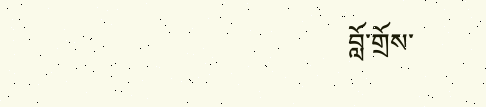བློ་གྲོས་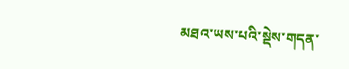མཐའ་ཡས་པའི་སྡེས་གདན་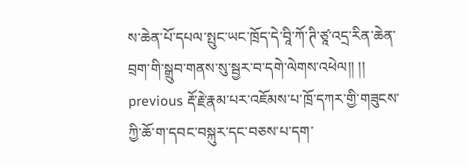ས་ཆེན་པོ་དཔལ་སྤུང་ཡང་ཁྲོད་དེ་བཱི་ཀོ་ཊི་ཙཱ་འདྲ་རིན་ཆེན་བྲག་གི་སྒྲུབ་གནས་སུ་སྦྱར་བ་དགེ་ལེགས་འཕེལ།། །།
previous རྡོ་རྗེ་རྣམ་པར་འཇོམས་པ་ཁྲོ་དཀར་གྱི་གཟུངས་ཀྱི་ཆོ་ག་དབང་བསྐུར་དང་བཅས་པ་དག་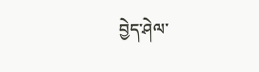བྱེད་ཤེལ་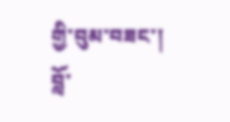གྱི་བུམ་བཟང་། བློ་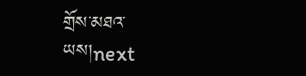གྲོས་མཐའ་ཡས།next